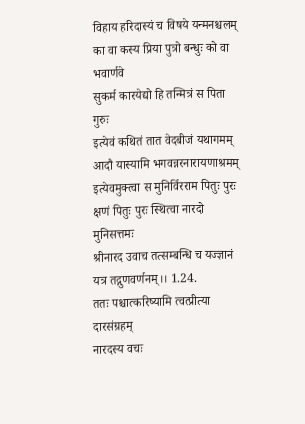विहाय हरिदास्यं च विषये यन्मनश्चलम्
का वा कस्य प्रिया पुत्रो बन्धुः को वा भवार्णवे
सुकर्म कारयेद्यो हि तन्मित्रं स पिता गुरुः
इत्येवं कथितं तात वेदबीजं यथागमम्
आदौ यास्यामि भगवन्नरनारायणाश्रमम्
इत्येवमुक्त्वा स मुनिर्विरराम पितुः पुरः
क्षणं पितुः पुरः स्थित्वा नारदो मुनिसत्तमः
श्रीनारद उवाच तत्सम्बन्धि च यज्ज्ञानं यत्र तद्गुणवर्णनम्।। 1.24.
ततः पश्चात्करिष्यामि त्वत्प्रीत्या दारसंग्रहम्
नारदस्य वचः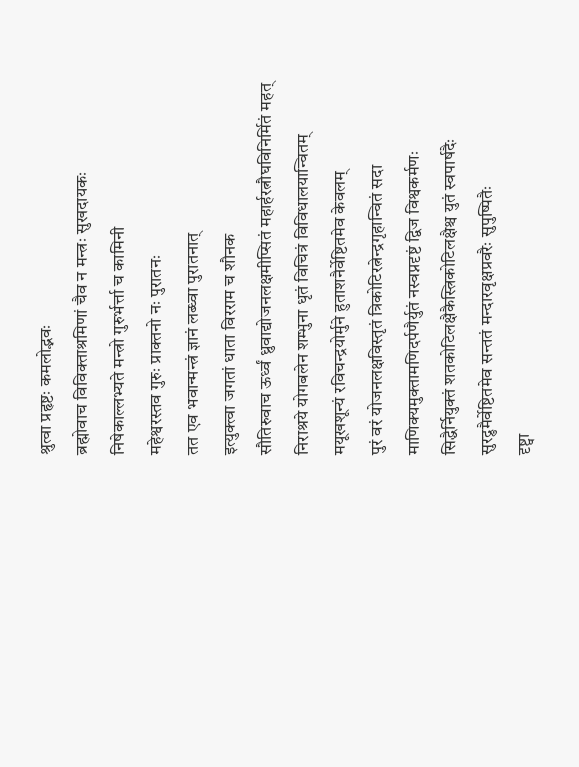श्रुत्वा प्रहृष्टः कमलोद्भवः
ब्रह्मोवाच विविक्ताश्रमिणां चैव न मन्त्रः सुखदायकः
निषेकाल्लभ्यते मन्त्रो गुरुर्भर्त्ता च कामिनी
महेश्वरस्तव गुरुः प्राक्तनो नः पुरातनः
तत एव भवान्मन्त्रं ज्ञानं लब्ध्वा पुरातनात्
इत्युक्त्वा जगतां धाता विरराम च शौनक
सौतिरुवाच ऊर्ध्वं ध्रुवाद्योजनलक्षमीप्सितं महार्हरत्नौघविनिर्मितं महत्
निराश्रये योगबलेन शम्भुना धृतं विचित्रं विविधालयान्वितम्
मयूखशून्यं रविचन्द्रयोर्मुने हुताशनैर्वेष्टितमेव केवलम्
पुरं वरं योजनलक्षविस्तृतं त्रिकोटिरत्नेन्द्रगृहान्वितं सदा
माणिक्यमुक्तामणिदर्पणैर्युतं नस्वप्नदृष्टं द्विज विश्वकर्मणः
सिद्धैर्नियुक्तं शतकोटिलक्षैकैस्त्रिकोटिलक्षैश्च युतं स्वपार्षदैः
सुरद्रुमैर्वेष्टितमेव सन्ततं मन्दारवृक्षप्रवरैः सुपुष्पितैः
दृष्ट्वा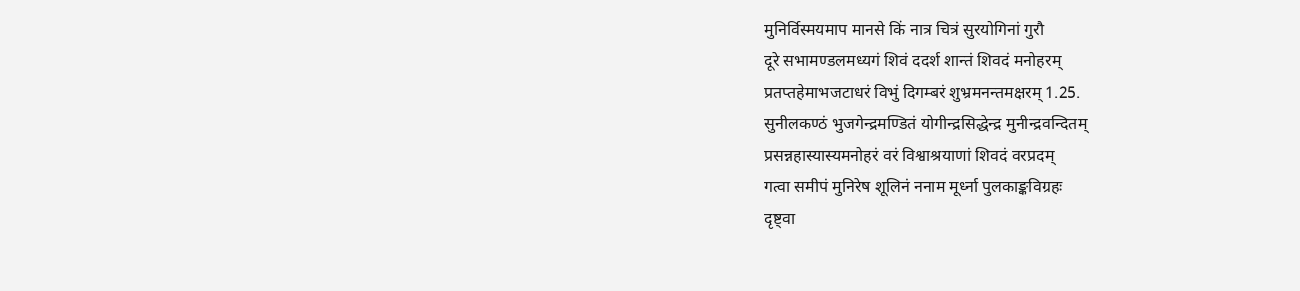मुनिर्विस्मयमाप मानसे किं नात्र चित्रं सुरयोगिनां गुरौ
दूरे सभामण्डलमध्यगं शिवं ददर्श शान्तं शिवदं मनोहरम्
प्रतप्तहेमाभजटाधरं विभुं दिगम्बरं शुभ्रमनन्तमक्षरम् 1.25.
सुनीलकण्ठं भुजगेन्द्रमण्डितं योगीन्द्रसिद्धेन्द्र मुनीन्द्रवन्दितम्
प्रसन्नहास्यास्यमनोहरं वरं विश्वाश्रयाणां शिवदं वरप्रदम्
गत्वा समीपं मुनिरेष शूलिनं ननाम मूर्ध्ना पुलकाङ्कविग्रहः
दृष्ट्वा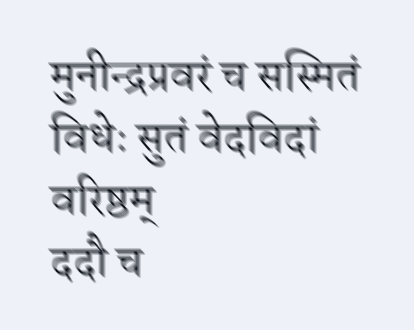मुनीन्द्रप्रवरं च सस्मितं विधेः सुतं वेदविदां वरिष्ठम्
ददौ च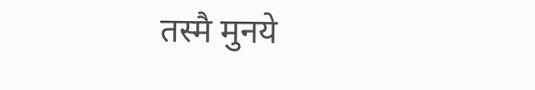तस्मै मुनये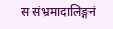स संभ्रमादालिङ्गनं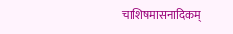चाशिषमासनादिकम्